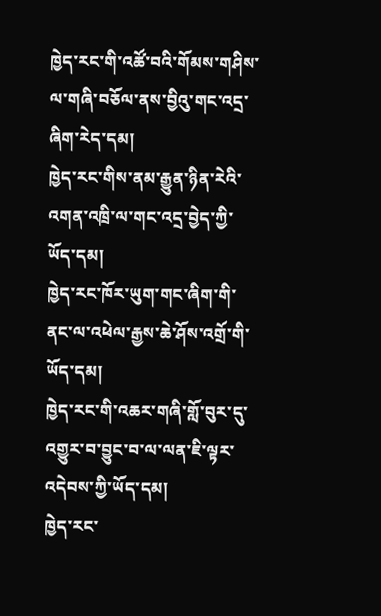ཁྱེད་རང་གི་འཚོ་བའི་གོམས་གཤིས་ལ་གཞི་བཅོལ་ནས་བྱིའུ་གང་འདྲ་ཞིག་རེད་དམ།
ཁྱེད་རང་གིས་ནམ་རྒྱུན་ཉིན་རེའི་འགན་འཁྲི་ལ་གང་འདྲ་བྱེད་ཀྱི་ཡོད་དམ།
ཁྱེད་རང་ཁོར་ཡུག་གང་ཞིག་གི་ནང་ལ་འཕེལ་རྒྱས་ཆེ་ཤོས་འགྲོ་གི་ཡོད་དམ།
ཁྱེད་རང་གི་འཆར་གཞི་གློ་བུར་དུ་འགྱུར་བ་བྱུང་བ་ལ་ལན་ཇི་ལྟར་འདེབས་ཀྱི་ཡོད་དམ།
ཁྱེད་རང་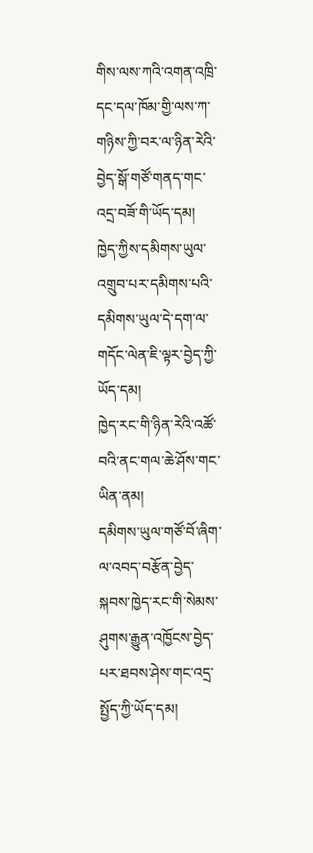གིས་ལས་ཀའི་འགན་འཁྲི་དང་དལ་ཁོམ་གྱི་ལས་ཀ་གཉིས་ཀྱི་བར་ལ་ཉིན་རེའི་བྱེད་སྒོ་གཙོ་གནད་གང་འདྲ་བཟོ་གི་ཡོད་དམ།
ཁྱེད་ཀྱིས་དམིགས་ཡུལ་འགྲུབ་པར་དམིགས་པའི་དམིགས་ཡུལ་དེ་དག་ལ་གདོང་ལེན་ཇི་ལྟར་བྱེད་ཀྱི་ཡོད་དམ།
ཁྱེད་རང་གི་ཉིན་རེའི་འཚོ་བའི་ནང་གལ་ཆེ་ཤོས་གང་ཡིན་ནམ།
དམིགས་ཡུལ་གཙོ་བོ་ཞིག་ལ་འབད་བརྩོན་བྱེད་སྐབས་ཁྱེད་རང་གི་སེམས་ཤུགས་རྒྱུན་འཁྱོངས་བྱེད་པར་ཐབས་ཤེས་གང་འདྲ་སྤྱོད་ཀྱི་ཡོད་དམ།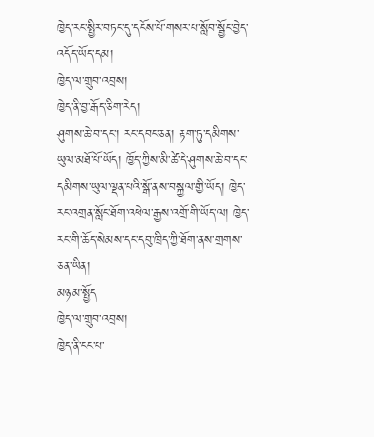ཁྱེད་རང་སྤྱིར་བཏང་དུ་དངོས་པོ་གསར་པ་སློབ་སྦྱོང་བྱེད་འདོད་ཡོད་དམ།
ཁྱེད་ལ་གྲུབ་འབྲས།
ཁྱེད་ནི་བྱ་རྒོད་ཅིག་རེད།
ཤུགས་ཆེ་བ་དང་། རང་དབང་ཅན། རྟག་ཏུ་དམིགས་ཡུལ་མཐོ་པོ་ཡོད། ཁྱོད་ཀྱིས་མི་ཚེ་དེ་ཤུགས་ཆེ་བ་དང་དམིགས་ཡུལ་ལྡན་པའི་སྒོ་ནས་བསྐྱལ་གྱི་ཡོད། ཁྱེད་རང་འགྲན་སློང་ཐོག་འཕེལ་རྒྱས་འགྲོ་གི་ཡོད་ལ། ཁྱེད་རང་གི་ཆོད་སེམས་དང་དབུ་ཁྲིད་ཀྱི་ཐོག་ནས་གྲགས་ཅན་ཡིན།
མཉམ་སྤྱོད
ཁྱེད་ལ་གྲུབ་འབྲས།
ཁྱེད་ནི་ངང་པ་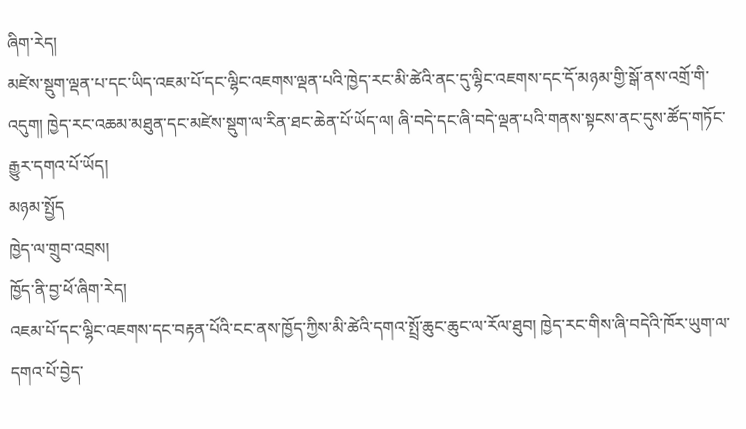ཞིག་རེད།
མཛེས་སྡུག་ལྡན་པ་དང་ཡིད་འཇམ་པོ་དང་ལྷིང་འཇགས་ལྡན་པའི་ཁྱེད་རང་མི་ཚེའི་ནང་དུ་ལྷིང་འཇགས་དང་དོ་མཉམ་གྱི་སྒོ་ནས་འགྲོ་གི་འདུག། ཁྱེད་རང་འཆམ་མཐུན་དང་མཛེས་སྡུག་ལ་རིན་ཐང་ཆེན་པོ་ཡོད་ལ། ཞི་བདེ་དང་ཞི་བདེ་ལྡན་པའི་གནས་སྟངས་ནང་དུས་ཚོད་གཏོང་རྒྱུར་དགའ་པོ་ཡོད།
མཉམ་སྤྱོད
ཁྱེད་ལ་གྲུབ་འབྲས།
ཁྱོད་ནི་བྱ་ཕོ་ཞིག་རེད།
འཇམ་པོ་དང་ལྷིང་འཇགས་དང་བརྟན་པོའི་ངང་ནས་ཁྱོད་ཀྱིས་མི་ཚེའི་དགའ་སྤྲོ་ཆུང་ཆུང་ལ་རོལ་ཐུབ། ཁྱེད་རང་གིས་ཞི་བདེའི་ཁོར་ཡུག་ལ་དགའ་པོ་བྱེད་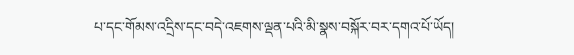པ་དང་གོམས་འདྲིས་དང་བདེ་འཇགས་ལྡན་པའི་མི་སྣས་བསྐོར་བར་དགའ་པོ་ཡོད།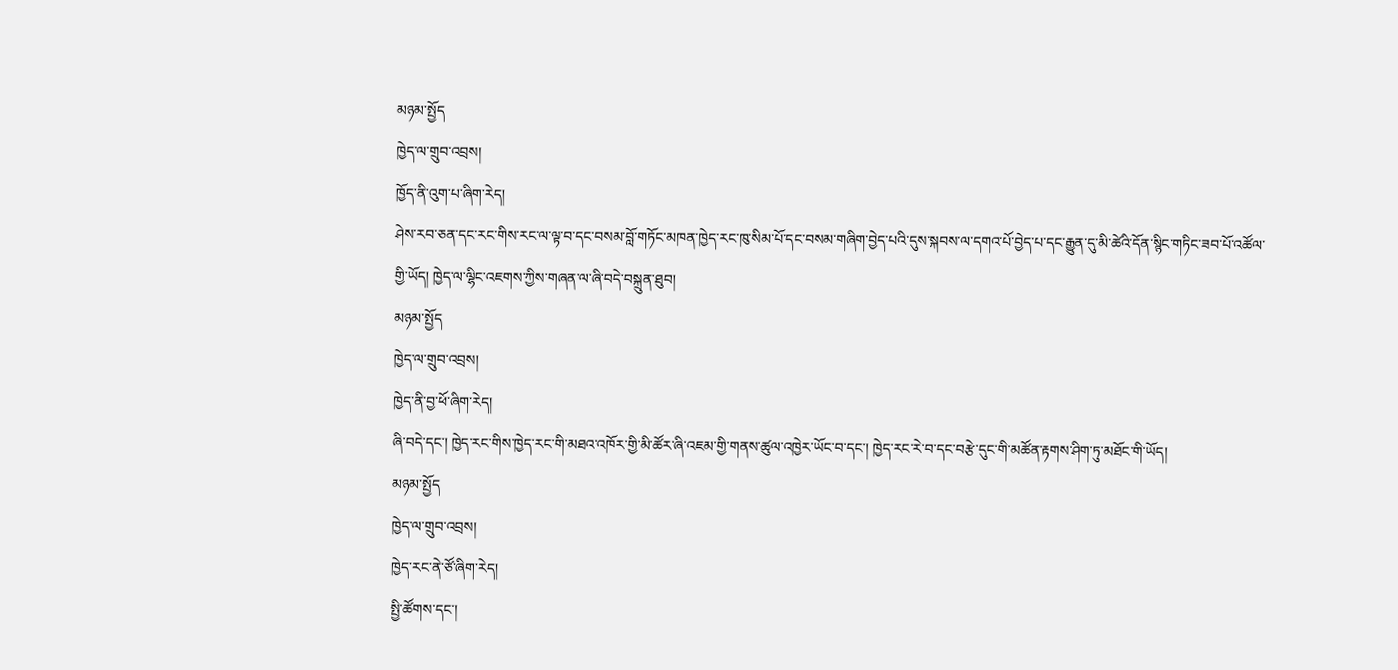མཉམ་སྤྱོད
ཁྱེད་ལ་གྲུབ་འབྲས།
ཁྱོད་ནི་འུག་པ་ཞིག་རེད།
ཤེས་རབ་ཅན་དང་རང་གིས་རང་ལ་ལྟ་བ་དང་བསམ་བློ་གཏོང་མཁན་ཁྱེད་རང་ཁུ་སིམ་པོ་དང་བསམ་གཞིག་བྱེད་པའི་དུས་སྐབས་ལ་དགའ་པོ་བྱེད་པ་དང་རྒྱུན་དུ་མི་ཚེའི་དོན་སྙིང་གཏིང་ཟབ་པོ་འཚོལ་གྱི་ཡོད། ཁྱེད་ལ་ལྷིང་འཇགས་ཀྱིས་གཞན་ལ་ཞི་བདེ་བསྐྲུན་ཐུབ།
མཉམ་སྤྱོད
ཁྱེད་ལ་གྲུབ་འབྲས།
ཁྱེད་ནི་བྱ་ཕོ་ཞིག་རེད།
ཞི་བདེ་དང་། ཁྱེད་རང་གིས་ཁྱེད་རང་གི་མཐའ་འཁོར་གྱི་མི་ཚོར་ཞི་འཇམ་གྱི་གནས་ཚུལ་འཁྱེར་ཡོང་བ་དང་། ཁྱེད་རང་རེ་བ་དང་བརྩེ་དུང་གི་མཚོན་རྟགས་ཤིག་ཏུ་མཐོང་གི་ཡོད།
མཉམ་སྤྱོད
ཁྱེད་ལ་གྲུབ་འབྲས།
ཁྱེད་རང་ནེ་ཙོ་ཞིག་རེད།
སྤྱི་ཚོགས་དང་།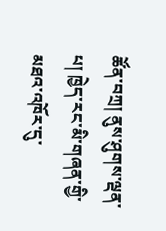ཚོན་བཀྲ། ནུས་ཤུགས་ལྡན་པ། ཁྱེད་རང་མི་གཞན་གྱི་མཐའ་འཁོར་དུ་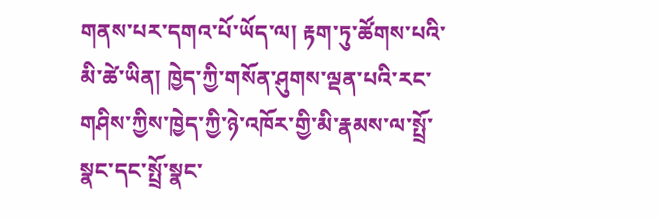གནས་པར་དགའ་པོ་ཡོད་ལ། རྟག་ཏུ་ཚོགས་པའི་མི་ཚེ་ཡིན། ཁྱེད་ཀྱི་གསོན་ཤུགས་ལྡན་པའི་རང་གཤིས་ཀྱིས་ཁྱེད་ཀྱི་ཉེ་འཁོར་གྱི་མི་རྣམས་ལ་སྤྲོ་སྣང་དང་སྤྲོ་སྣང་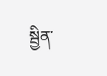སྦྱིན་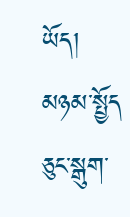ཡོད།
མཉམ་སྤྱོད
ཅུང་སྒུག་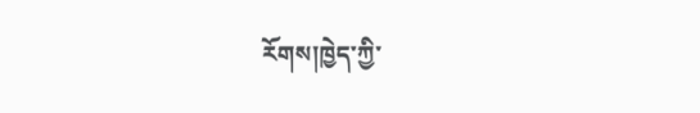རོགས།ཁྱེད་ཀྱི་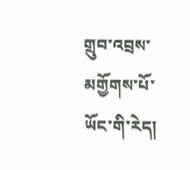གྲུབ་འབྲས་མགྱོགས་པོ་ཡོང་གི་རེད།